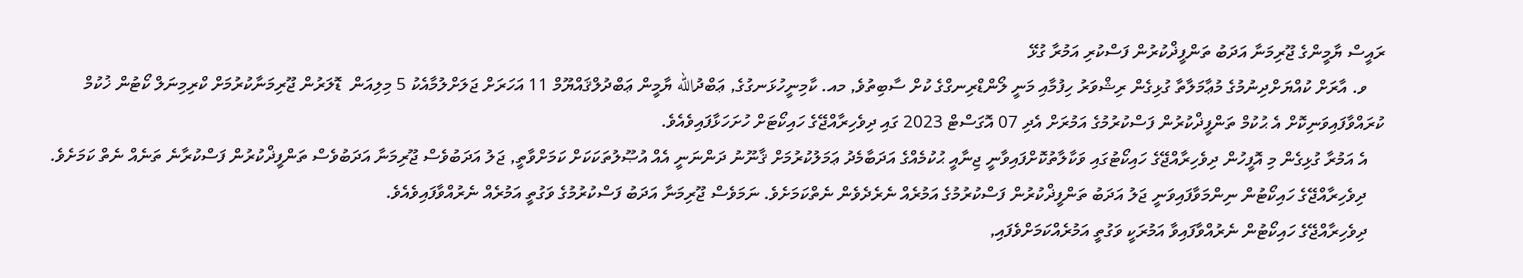ރައީސް ޔާމީންގެ ޖޫރިމަނާ އަދަބު ތަންފީޛްކުރުން ފަސްކުރި އަމުރާ ގުޅޭ
    ވ. އާރަށް ކުއްޔަށްދިނުމުގެ މުޢާމަލާތާ ގުޅިގެން ރިޝްވަރު ހިފުމާއި މަނީ ލޯންޑްރިނގްގެ ކުށް ސާބިތުވެ, މއ. ކާމިނީހުޅަނގުގެ, ޢަބްދުالله ޔާމީން ޢަބްދުލްޤައްޔޫމް 11 އަހަރަށް ޖަލަށްލުމާއެކު 5 މިލިއަން  ޑޮލަރުން ޖޫރިމަނާކުރުމަށް ކްރިމިނަލް ކޯޓުން ޚުކުމް ކުރައްވާފައިވަނިކޮށް އެ ޙުކުމް ތަންފީޛްކުރުން ފަސްކުރުމުގެ އަމުރަށް އެދި 07 އޮގަސްޓް 2023 ގައި ދިވެހިރާއްޖޭގެ ހައިކޯޓަށް ހުށަހަޅާފައިވެއެވެ.
    އެ އަމުރާ ގުޅިގެން މި އޮފީހުން ދިވެހިރާއްޖޭގެ ހައިކޯޓުގައި ވަކާލާތުކޮށްފައިވާނީ ޖިނާއީ ޙުކުމެއްގެ އަދަބާމެދު ޢަމަލުކުރުމަށް ޤާނޫނު ދަންނަނީ އެއް އުޞޫލުތަކަކަށް ކަމަށްވާތީ, ޖަލު އަދަބުވެސް ޖޫރިމަނާ އަދަބުވެސް ތަންފީޛްކުރުން ފަސްކުރާނެ ތަނެއް ނެތް ކަމަށެވެ.
    ދިވެހިރާއްޖޭގެ ހައިކޯޓުން ނިންމަވާފައިވަނީ ޖަލު އަދަބު ތަންފީޛްކުރުން ފަސްކުރުމުގެ އަމުރެއް ނެރެދެވެން ނެތްކަމަށެވެ. ނަމަވެސް ޖޫރިމަނާ އަދަބު ފަސްކުރުމުގެ ވަގުތީ އަމުރެއް ނެރުއްވާފައިވެއެވެ.
    ދިވެހިރާއްޖޭގެ ހައިކޯޓުން ނެރުއްވާފައިވާ އަމުރަކީ ވަގުތީ އަމުރެއްކަމަށްވެފައި,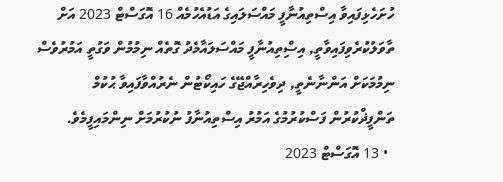ހުށަހެޅިފައިވާ އިސްތިއުނާފީ މައްސަލައިގެ އަޑުއެހުމެއް 16 އޮގަސްޓް 2023 އަށް ތާވަލުކުރެވިފައިވާތީ, އިސްިތިއުނާފީ މައްސަލައާމެދު ގޮތެއް ނިމުމުން ވަގުތީ އަމުރުވެސް ނިމުމަކަށް އަންނާނެތީ, ދިވެހިރާއްޖޭގެ ހައިކޯޓުން ނެރުއްވާފައިވާ ޙުކުމް ތަންފީޛްކުރުން ފަސްކުރުމުގެ އަމުރު އިސްތިއުނާފު ނުކުރުމަށް ނިންމައިފީމެވެ.
  • 13 އޮގަސްޓް 2023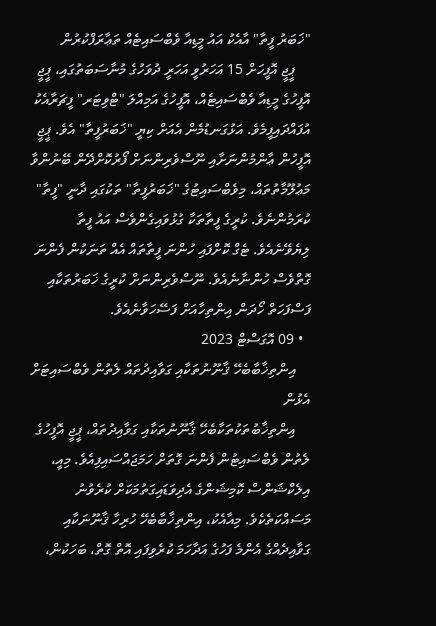"ޚަބަރު ފީތާ" އާއެކު އައު މީޑިއާ ވެބްސައިޓެއް ތަޢާރަފްކުރުން
    ޕީޖީ އޮފީހަށް 15 އަހަރުވީ އަހަރީ ދުވަހުގެ މުނާސަބަތުގައި، ޕީޖީ އޮފީހުގެ މީޑިއާ ވެބްސައިޓެއް، އޮފީހުގެ އަމިއްލަ "ޓްވިޓަރ" ފީޗަރާއެކު އުފައްދައިފީމެވެ. އަޅުގަނޑުމެން އެއަށް ކިޔީ "ޚަބަރުފީތާ" އެވެ. ޕީޖީ އޮފީހުން ޢާންމުންނަށާއި ނޫސްވެރިންނަށް ފޯރުކޮށްދޭން ބޭނުންވާ މަޢުލޫމާތުތައް، މިވެބްސައިޓުގެ "ޚަބަރުފީތާ" ތަކުގައި ދާނީ "ފީތާ" ކުރަމުންނެވެ. ކުރީގެ ފީތާތަކާ ގުޅުވައިގެންވެސް އައު ފީތާ ލިޔެވޭނެއެވެ. ޓެގް ކޮށްފައި ހުންނަ ފީތާތައް އެއް ތަނަކުން ފެންނަ ގޮތްވެސް ހުންނާނެއެވެ. ނޫސްވެރިންނަށް ކުރީގެ ޚަބަރުތަކާއި ފަސްފަހަތް ހޯދަން އިންތިހާއަށް ފަސޭހަވާނެއެވެ.
  • 09 އޮގަސްޓް 2023
    އިންތިޚާބާބެހޭ ޤާނޫނުތަކާއި ގަވާއިދުތައް ލެތުން ވެބްސައިޓަށް އެޅުން
    އިންތިޚާބުތަކުތަކާބެހޭ ޤާނޫނުތަކާއި ގަވާއިދުތައް، ޕީޖީ އޮފީހުގެ ލެތުން ވެބްސައިޓުން ފެންނަ ގޮތަށް ހަމަޖައްސައިފިއެވެ. މިއީ، އިލެކްޝަންސް ކޮމިޝަންގެ އެދިވަޑައިގަތުމަކަށް ކުރެވުނު މަސައްކަތެކެވެ. މިއާއެކު، އިންތިޚާބާބެހޭ ހުރިހާ ޤާނޫނަކާއި ގަވާއިދެއްގެ އެންމެ ފަހުގެ އަދާހަމަ ކުރެވިފައި އޮތް ގޮތް، ބަހަކުން،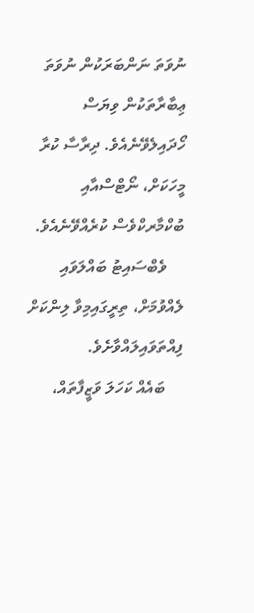ނުވަތަ ނަންބަރަކުން ނުވަތަ ޢިބާރާތަކުން ވިޔަސް ހޯދައިލެވޭނެއެވެ. ދިރާސާ ކުރާ މީހަކަށް، ނޯޓްސްއާއި ބުކްމާރކްވެސް ކުރެއްވޭނެއެވެ.
    ވެބްސައިޓު ބައްލަވައި ލެއްވުމަށް، ތިރީގައިމިވާ ލިންކަށް ފިއްތަވައިލައްވާށެވެ.
    ބައެއް ކަހަލަ ވަޒީފާތައް،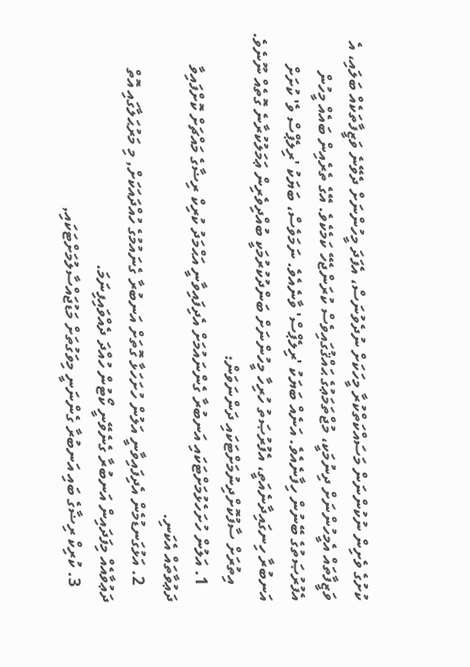ކުށުގެ ވެށިން ނުކުންނަން މަސައްކަތްކުރާ މީހަކަށް ނުދެވުނަސް، އެފަދަ މީހުންނަށް ދެވޭނެ ވަޒީފާތަކެއް ބަލައި، އެ ވަޒީފާތައް އެމީހުންނަށް ދިނުމަކީ، މުޖްތަމަޢުގެ ޙައްޤުގައިވެސް ކުރަންޖެހޭ ކަމެކެވެ. އޭގެ ތެރެއިން ބައެއް މީހުން އެފުރުޞަތުގެ ބޭނުން ހިފާނެއެވެ. އަނެއް ބަޔަކު 'ރިލެޕްސް' ވާނެއެވެ. ނަމަވެސް، ބަޔަކު 'ރިލެޕްސް ވެ' ކުށަށް އަނބުރާ ހިނގައިދާނެއަތީ، އެފުރުޞަތު ހުރިހާ މީހުންނަށް ބަންދުކުރުމަކީ ބުއްދިވެރިން ޢަމަލުކުރާނެ ގޮތެއް ނޫނެވެ.
    އިތުރަށް ސާފުކޮށްދިނުމަށްޓަކައި ދަންނަވަން:
    1. އަލުން ހުށަހެޅުމަށްޓަކައި އަނބުރާ ގެންނައުމަށް އެދިފައިވާނީ އަޙްމަދު ކުރިކް ރިޟާގެ މައްޗަށް ކޮށްފައިވާ ދަޢުވާތައް އެކަނި.
    2. އަޅުގަނޑުމެން އެދިފައިވާނީ އަލުން ހުށަހަޅާ ގޮތަށް އަނބުރާ ގެނައުމުގެ ހުއްދައަކަށް, މި މަރުޙަލާގައި އޮތް ދަޢުވާއެއް މިފަދައިން އަނބުރާ ގެނެވޭނީ ކޯޓުން ހުއްދަ ދެއްވައިފިނަމަ.
    3. ކުރިކް ރިޟާގެ ބައި އަނބުރާ ގެންނަނީ މިވަގުތަށް މަޑުޖައްސާލުމަށްޓަކައި,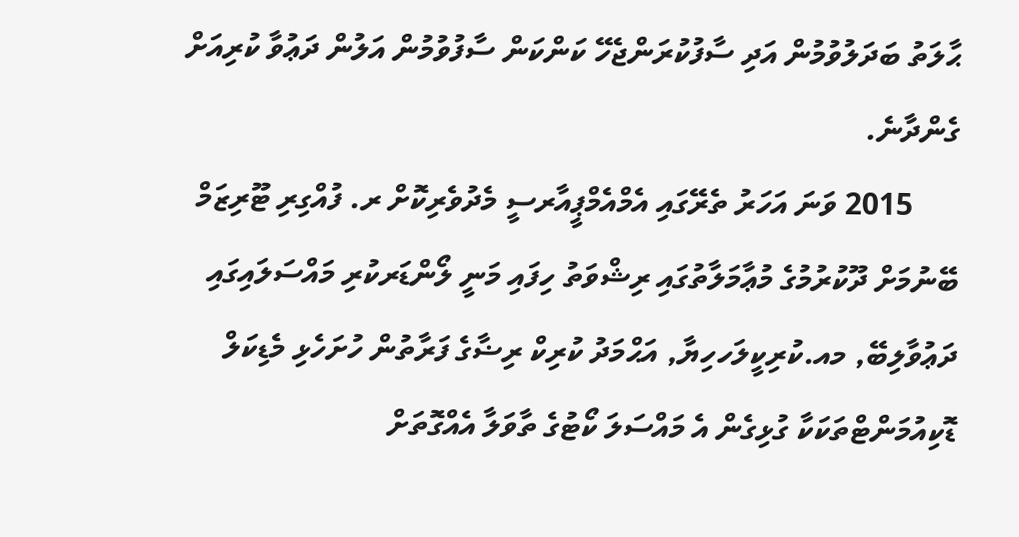ޙާލަތު ބަދަލުވުމުން އަދި ސާފުކުރަންޖެހޭ ކަންކަން ސާފުވުމުން އަލުން ދަޢުވާ ކުރިއަށް ގެންދާނެ.
      2015 ވަނަ އަހަރު ތެރޭގައި އެމްއެމްޕީއާރސީ މެދުވެރިކޮށް ރ. ފުއްގިރި ޓޫރިޒަމް ބޭނުމަށް ދޫކުރުމުގެ މުޢާމަލާތުގައި ރިޝްވަތު ހިފައި މަނީ ލޯންޑަރކުރި މައްސަލައިގައި ދަޢުވާލިބޭ, މއ.ކުރިކީލަހހިޔާ, އަޙްމަދު ކުރިކް ރިޟާގެ ފަރާތުން ހުށަހެޅި މެޑިކަލް ޑޮކިއުމަންޓްތަކަކާ ގުޅިގެން އެ މައްސަލަ ކޯޓުގެ ތާވަލާ އެއްގޮތަށް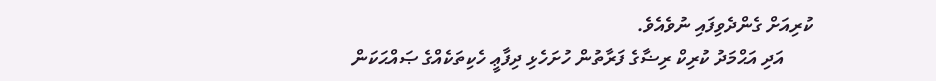ކުރިއަށް ގެންދެވިފައި ނުވެއެވެ.
      އަދި އަޙްމަދު ކުރިކް ރިޟާގެ ފަރާތުން ހުށަހެޅި ދިފާޢީ ހެކިތަކެއްގެ ޞައްޙަކަން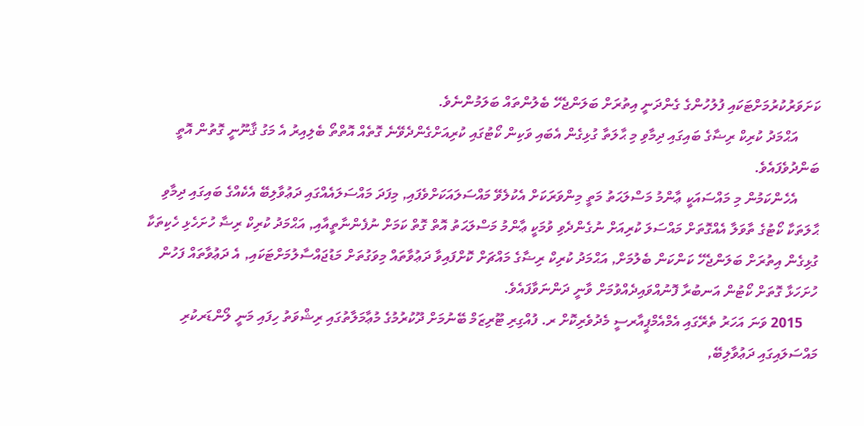ކަށަވަރުކުރުމަށްޓަކައި ފުލުހުންގެ ގެންދަނީ އިތުރަށް ބަލަންޖެހޭ ބެލުންތައް ބަލަމުންނެވެ.
      އަޙްމަދު ކުރިކް ރިޟާގެ ބައިގައި ދިމާވި މި ޙާލަތާ ގުޅިގެން އެބައި ވަކިން ކޯޓުގައި ކުރިއަށްގެންދެވޭނެ ގޮތެއް އޮތްތޯ ބެލިއިރު އެ މަގު ޤާނޫނީ ގޮތުން އޮތީ ބަންދުވެފައެވެ.
      އެހެންކަމުން މި މައްސައަކީ ޢާންމު މަސްލަޙަތު މަތީ މިންވަރަކަށް އެކުލެވޭ މައްސަލައަކަށްވެފައި, މިފަދަ މައްސަލައެއްގައި ދަޢުވާލިބޭ އެކެއްގެ ބައިގައި ދިމާވި ޙާލަތަކާ ކޯޓުގެ ތާވަލާ އެއްގޮތަށް މައްސަލަ ކުރިއަށް ނުގެންދެވި ވުމަކީ ޢާންމު މަސްލަޙަތު އޮތް ގޮތް ކަމަށް ނުފެންނާތީއާއި, އަޙްމަދު ކުރިކް ރިޟާ ހުށަހެޅި ހެކިތަކާ ގުޅިގެން އިތުރަށް ބަލަންޖެހޭ ކަންކަން ބެލުމަށް, އަޙްމަދު ކުރިކް ރިޟާގެ މައްޗަށް ކޮށްފައިވާ ދަޢުވާތައް މިވަގުތަށް މަޑުޖައްސާލުމަށްޓަކައި, އެ ދަޢުވާތައް ފަހުން ހުށަހަޅާ ގޮތަށް ކޯޓުން އަނބުރާ ފޮނުއްވައިދެއްވުމަށް ވާނީ ދަންނަވާފައެވެ.
    2015 ވަނަ އަހަރު ތެރޭގައި އެމްއެމްޕީއާރސީ މެދުވެރިކޮށް ރ. ފުއްގިރި ޓޫރިޒަމް ބޭނުމަށް ދޫކުރުމުގެ މުޢާމަލާތުގައި ރިޝްވަތު ހިފައި މަނީ ލޯންޑަރކުރި މައްސަލައިގައި ދަޢުވާލިބޭ,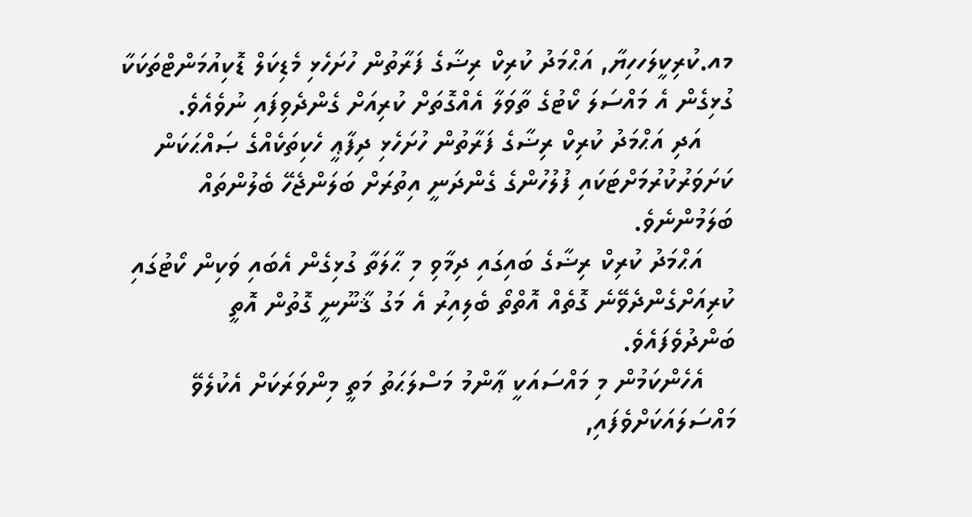މއ.ކުރިކީލަހހިޔާ, އަޙްމަދު ކުރިކް ރިޟާގެ ފަރާތުން ހުށަހެޅި މެޑިކަލް ޑޮކިއުމަންޓްތަކަކާ ގުޅިގެން އެ މައްސަލަ ކޯޓުގެ ތާވަލާ އެއްގޮތަށް ކުރިއަށް ގެންދެވިފައި ނުވެއެވެ.
    އަދި އަޙްމަދު ކުރިކް ރިޟާގެ ފަރާތުން ހުށަހެޅި ދިފާޢީ ހެކިތަކެއްގެ ޞައްޙަކަން ކަށަވަރުކުރުމަށްޓަކައި ފުލުހުންގެ ގެންދަނީ އިތުރަށް ބަލަންޖެހޭ ބެލުންތައް ބަލަމުންނެވެ.
    އަޙްމަދު ކުރިކް ރިޟާގެ ބައިގައި ދިމާވި މި ޙާލަތާ ގުޅިގެން އެބައި ވަކިން ކޯޓުގައި ކުރިއަށްގެންދެވޭނެ ގޮތެއް އޮތްތޯ ބެލިއިރު އެ މަގު ޤާނޫނީ ގޮތުން އޮތީ ބަންދުވެފައެވެ.
    އެހެންކަމުން މި މައްސައަކީ ޢާންމު މަސްލަޙަތު މަތީ މިންވަރަކަށް އެކުލެވޭ މައްސަލައަކަށްވެފައި,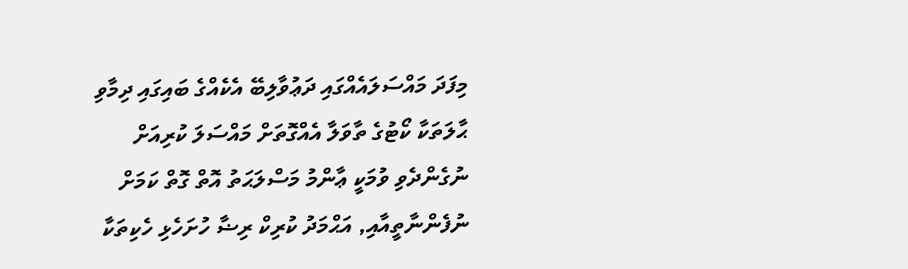މިފަދަ މައްސަލައެއްގައި ދަޢުވާލިބޭ އެކެއްގެ ބައިގައި ދިމާވި ޙާލަތަކާ ކޯޓުގެ ތާވަލާ އެއްގޮތަށް މައްސަލަ ކުރިއަށް ނުގެންދެވި ވުމަކީ ޢާންމު މަސްލަޙަތު އޮތް ގޮތް ކަމަށް ނުފެންނާތީއާއި, އަޙްމަދު ކުރިކް ރިޟާ ހުށަހެޅި ހެކިތަކާ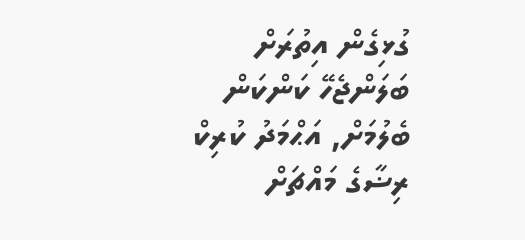ގުޅިގެން އިތުރަށް ބަލަންޖެހޭ ކަންކަން ބެލުމަށް, އަޙްމަދު ކުރިކް ރިޟާގެ މައްޗަށް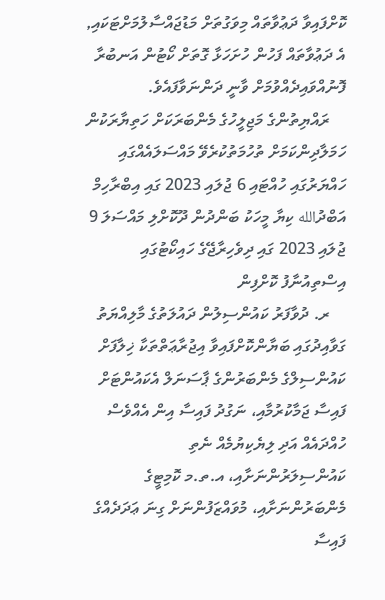ކޮށްފައިވާ ދަޢުވާތައް މިވަގުތަށް މަޑުޖައްސާލުމަށްޓަކައި, އެ ދަޢުވާތައް ފަހުން ހުށަހަޅާ ގޮތަށް ކޯޓުން އަނބުރާ ފޮނުއްވައިދެއްވުމަށް ވާނީ ދަންނަވާފައެވެ.
    ރައްޔިތުންގެ މަޖިލީހުގެ މެންބަރަކަށް ހަތިޔާރަކުން ހަމަލާދިންކަމަށް ތުހުމަތުކުރެވޭ މައްސަލައެއްގައި ހައްޔަރުގައި ހުއްޓައި 6 ޖުލައި 2023 ގައި އިބްރާހިމް އަބްދުالله ކިޔާ މީހަކު ބަންދުން ދޫކޮށްލި މައްސަލަ 9 ޖުލައި 2023 ގައި ދިވެހިރާޖޭގެ ހައިކޯޓުގައި އިސްތިއުނާފު ކޮށްފިން
    ރ. ދުވާފަރު ކައުންސިލުން ދައުލަތުގެ މާލިއްޔަތު ގަވާއިދުގައި ބަޔާންކޮށްފައިވާ އިޖުރާޢަތްތަކާ ޚިލާފަށް ކައުންސިލްގެ މެންބަރުންގެ ޕާސަނަލް އެކައުންޓަށް ފައިސާ ޖަމާކުރުމާއި، ނަގުދު ފައިސާ އިން އެއްވެސް ހުއްދައެއް އަދި ލިޔެކިޔުމެއް ނެތި ކައުންސިލަރުންނަށާއި، އ.ތ.މ ކޮމިޓީގެ މެންބަރުންނަށާއި، މުވައްޒަފުންނަށް ގިނަ ޢަދަދެއްގެ ފައިސާ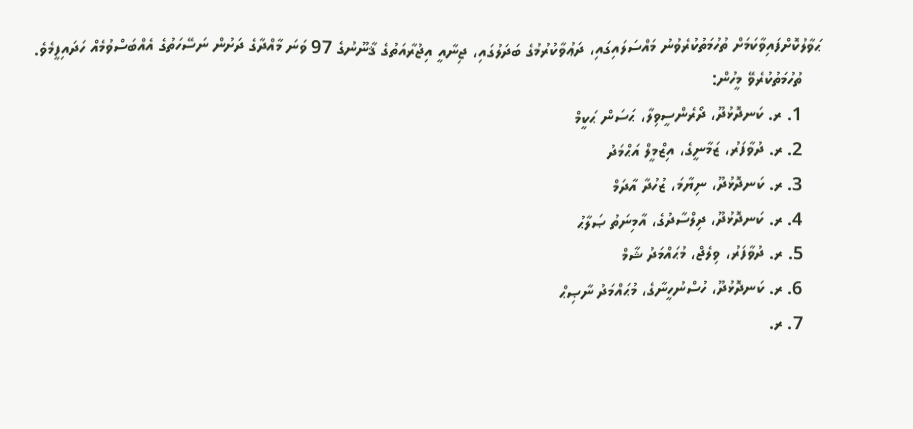ޙަވާލުކޮށްފައިވާކަމަށް ތުހުމަތުކުރެވުނު މައްސަލައިގައި، ދަޢުވާކުރުމުގެ ބަދަލުގައި، ޖިނާއީ އިޖުރާއަތުގެ ޤާނޫނުގެ 97 ވަނަ މާއްދާގެ ދަށުން ނަސޭހަތުގެ އެއްބަސްވުމެއް ހަދައިފީމެވެ.
    ތުހުމަތުކުރެވޭ މީހުން:
    1. ރ. ކަނދޮޅުދޫ، ދޯރެންސީވިލާ، ޙަސަން ޙަކީމް
    2. ރ. ދުވާފަރު، ޒަމާނީގެ، އިޒްމީލް އަޙްމަދު
    3. ރ. ކަނދޮޅުދޫ، ނިޔާމަ، ޒުހުދާ އާދަމް
    4. ރ. ކަނދޮޅުދޫ، ދިލްސާދުގެ، އާމިނަތު ޞަލާޙު
    5. ރ. ދުވާފަރު، ވިލެޖް، މުޙައްމަދު ޝާމް
    6. ރ. ކަނދޮޅުދޫ، ހުސްނުހީނާގެ، މުޙައްމަދު ނާޞިޙް
    7. ރ.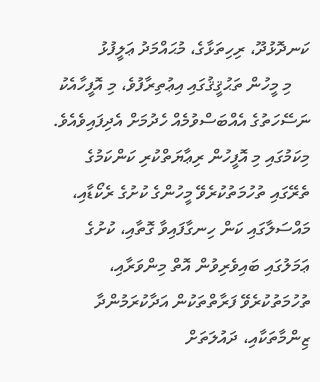ކަނދޮޅުދޫ، ރިހިތަޅާގެ، މުޙައްމަދު ޢަލީފުޅު
    މި މީހުން ތަޙުޤީޤުގައި އިޢުތިރާފުވެ، މި އޮފީހާއެކު ނަސޭހަތުގެ އެއްބަސްވުމެއް ހެދުމަށް އެދިފައިވެއެވެ. މިކަމުގައި މި އޮފީހުން ރިޢާޔަތްކުރި ކަންކަމުގެ ތެރޭގައި ތުހުމަތުކުރެވޭ މީހުންގެ ކުށުގެ ރެކޯޑާއި، މައްސަލާގައި ކަން ހިނގާފައިވާ ގޮތާއި، ކުށުގެ ޢަމަލުގައި ބައިވެރިވުން އޮތް މިންވަރާއި، ތުހުމަތުކުރެވޭ ފަރާތްތަކުން އަދާކުރަމުންދާ ޒިންމާތަކާއި، ދައުލަތަށް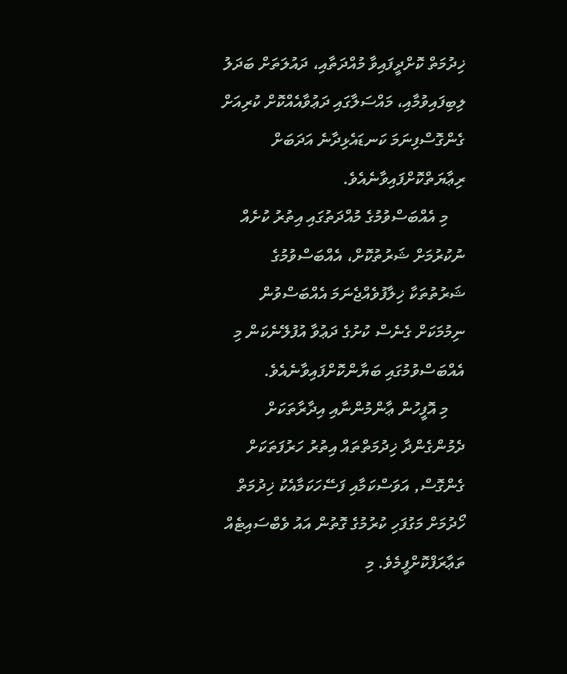ޚިދުމަތް ކޮށްދީފައިވާ މުއްދަތާއި، ދައުލަތަށް ބަދަލު ލިބިފައިވުމާއި، މައްސަލާގައި ދަޢުވާއެއްކޮށް ކުރިއަށް ގެންގޮސްފިނަމަ ކަނޑައެޅިދާނެ އަދަބަށް ރިޢާޔަތްކޮށްފައިވާނެއެވެ.
    މި އެއްބަސްވުމުގެ މުއްދަތުގައި އިތުރު ކުށެއް ނުކުރުމަށް ޝަރުތުކޮށް، އެއްބަސްވުމުގެ ޝަރުތުތަކާ ޚިލާފުވެއްޖެނަމަ އެއްބަސްވުން ނިމުމަކަށް ގެނެސް ކުށުގެ ދަޢުވާ އުފުލޭނެކަން މި އެއްބަސްވުމުގައި ބަޔާންކޮށްފައިވާނެއެވެ.
    މި އޮފީހުން ޢާންމުންނާއި އިދާރާތަކަށް ދެމުންގެންދާ ޚިދުމަތްތައް އިތުރު ހަރުފަތަކަށް ގެންގޮސް, އަވަސްކަމާއި ފަސޭހަކަމާއެކު ޚިދުމަތް ހޯދުމަށް މަގުފަހި ކުރުމުގެ ގޮތުން އައު ވެބްސައިޓެއް ތަޢާރަފްކޮށްފީމެވެ. މި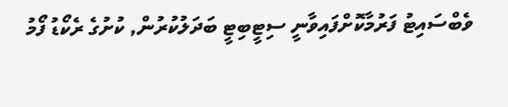ވެބްސައިޓު ފަރުމާކޮށްފައިވާނީ ސިޓީބިޓީ ބަދަލުކުރުން, ކުށުގެ ރެކޯޑު ފޯމު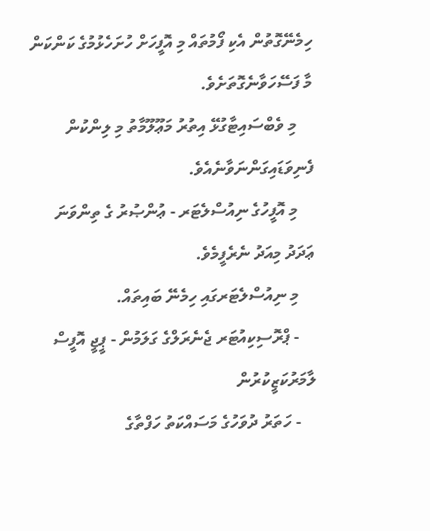ހިމެނޭގޮތުން އެކި ފޯމުތައް މި އޮފީހަށް ހުށަހެޅުމުގެ ކަންކަން މާ ފަސޭހަވާނެގޮތަށެވެ.
    މި ވެބްސައިޓާގުޅޭ އިތުރު މަޢޫލޫމާތު މި ލިންކުން ފެނިވަޑައިގަންނަވާނެއެވެ.
    މި އޮފީހުގެ ނިއުސްލެޓަރ - ޢުންޞުރު ގެ ތިންވަނަ ޢަދަދު މިއަދު ނެރެފީމެވެ.
    މި ނިއުސްލެޓަރގައި ހިމެނޭ ބައިތައް.
    - ޕްރޮސިކިއުޓަރ ޖެނެރަލްގެ ގަލަމުން - ޕީޖީ އޮފީސް ލާމަރުކަޒީކުރުން
    - ހަތަރު ދުވަހުގެ މަސައްކަތު ހަފްތާގެ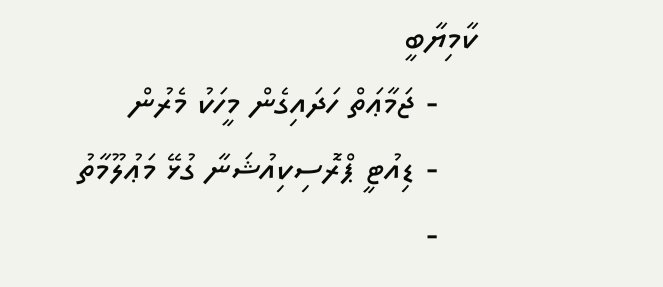ކާމިޔާބީ
    - ޖަމާޢަތް ހަދައިގެން މީހަކު މެރުން
    - ޑިއުޓީ ޕްރޮސިކިއުޝަނާ ގުޅޭ މަޢުލޫމާތު
    -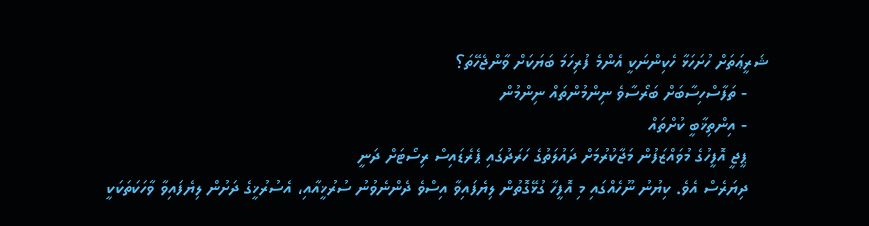ޝަރީޢަތަށް ހުށަހަޅާ ހެކިންނަކީ އެންމެ ފުރިހަމަ ބަޔަކަށް ވާންޖެހޭތަ؟
    - ތަފާސްހިސާބަށް ބަރޯސާވެ ނިންމުންތައް ނިންމުން
    - އިންތިޚާބީ ކުށްތައް
    ޕީޖީ އޮފީހުގެ މުވައްޒަފުން މަޖާކުރުމަށް ދައުލަތުގެ ހަރަދުގައި ޕެރެޑައިސް ރިސޯޓަށް ދަނީ
    ދިޔަރެސް އެވެ. ކިޔުނު ނޫހެއްގައި މި އޮފީހާ ގުޅޭގޮތުން ލިޔެފައިވާ އިސްވެ ދެންނެވުނު ސުރުޚީއާއި، އެސުރުޚީގެ ދަށުން ލިޔެފައިވާ ވާހަކަތަކަކީ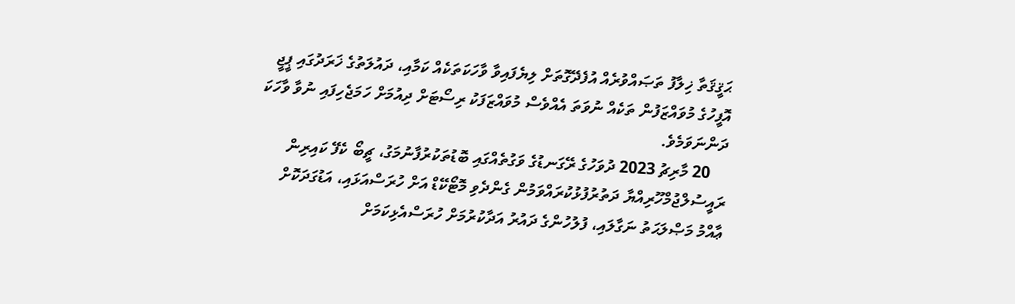ޙަޤީޤަތާ ޚިލާފު ތަޞައްވުރެއް އުފެދޭގޮތަށް ލިޔެފައިވާ ވާހަކަތަކެއް ކަމާއި، ދައުލަތުގެ ޚަރަދުގައި ޕީޖީ އޮފީހުގެ މުވައްޒަފުން ތަކެއް ނުވަތަ އެއްވެސް މުވައްޒަފަކު ރިސޯޓަށް ދިއުމަށް ހަމަޖެހިފައި ނުވާ ވާހަކަ ދަންނަވަމެވެ.
    20 މާރިޗު 2023 ދުވަހުގެ ރޭގަނޑުގެ ވަގުތެއްގައި ބޮޑުތަކުރުފާނުމަގު، ޗީބޯ ކެފޭ ކައިރިން ރައީސުލްޖުމްހޫރިއްޔާ ދަތުރުފުޅުކުރައްވަމުން ގެންދެވި މޮޓޯކޭޑް އަށް ހުރަސްއަޅައި، އަޑުގަދަކޮށް ޢާއްމު މަޞްލަޙަތު ނަގާލައި، ފުލުހުންގެ ދައުރު އަދާކުރުމަށް ހުރަސްއެޅިކަމަށް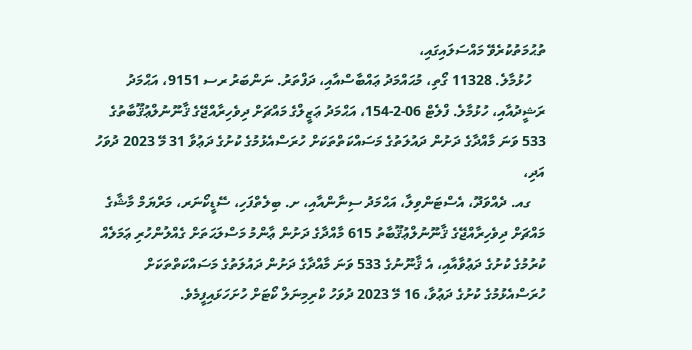ތުޙުމަތުކުރެވޭ މައްސަލައިގައި،
    ހުޅުމާލެ. 11328 ގޯތި، މުޙައްމަދު ޢައްބާސްއާއި، ދަފްތަރު. ނަންބަރު ރސ 9151، އަޙްމަދު ރަޝީދުއާއި، ހުޅުމާލެ. ފްލެޓް 06-2-154، އަޙްމަދު ޢަޒީލްގެ މައްޗަށް ދިވެހިރާއްޖޭގެ ޤާނޫނުލްޢުޤޫބާތުގެ 533 ވަނަ މާއްދާގެ ދަށުން ދައުލަތުގެ މަސައްކަތްތަކަށް ހުރަސްއެޅުމުގެ ކުށުގެ ދަޢުވާ 31 މޭ 2023 ދުވަހު އަދި،
    ގއ. ދެއްވަދޫ، އެސްޓަންވިލާ، އަޙްމަދު ސިނާންއާއި، ށ. ބިލެތްފަހި، ސޭޑީކޯނަރ، މަރްޔަމް މާޝާގެ މައްޗަށް ދިވެހިރާއްޖޭގެ ޤާނޫނުލްޢުޤޫބާތު 615 މާއްދާގެ ދަށުން ޢާންމު މަސްލަޙަތަށް ގެއްލުންހުރި ޢަމަލެއް ކުރުމުގެ ކުށުގެ ދަޢުވާއާއި، އެ ޤާނޫނުގެ 533 ވަނަ މާއްދާގެ ދަށުން ދައުލަތުގެ މަސައްކަތްތަކަށް ހުރަސްއެޅުމުގެ ކުށުގެ ދަޢުވާ، 16 މޭ 2023 ދުވަހު ކްރިމިނަލް ކޯޓަށް ހުށަހަޅައިފީމެވެ.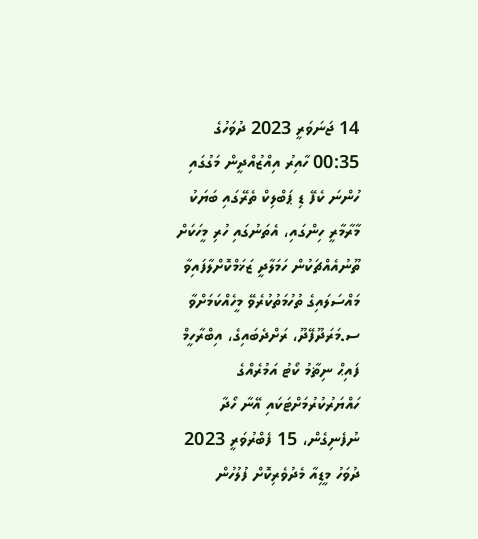14 ޖަނަވަރީ 2023 ދުވަހުގެ 00:35 ހާއިރު އިއްޒުއްދީން މަގުގައި ހުންނަ ކެފޭ ޑި ޕަބްލިކް ތެރޭގައި ބަޔަކު މާރާމާރީ ހިންގައި، އެތަނުގައި ހުރި މީހަކަށް ތޫނުއެއްޗަކުން ހަމަލާދީ ޒަޚަމްކޮށްލާފައިވާ މައްސަލައިގެ ތުހުމަތުކުރެވޭ މީހެއްކަމަށްވާ ސ.މަރަދޫފޭދޫ، ރަށްދެބައިގެ، އިބްރާހީމް ފައިޙް ނިޡާމު ކޯޓު އަމުރެއްގެ ހައްޔަރުކުރުމަށްޓަކައި އޭނާ ހޯދާ ނުފެނިގެން، 15 ފެބްރުވަރީ 2023 ދުވަހު މީޑިއާ މެދުވެރިކޮށް ފުލުހުން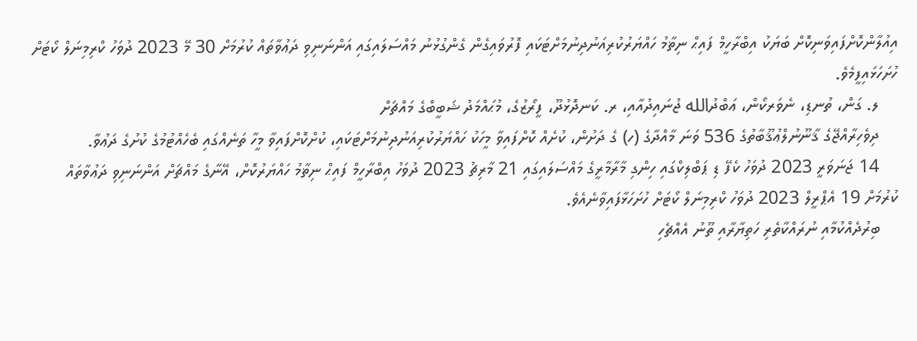އިއުލާންކޮށްފައިވަނިކޮށް ބަޔަކު އިބްރާހީމް ފައިޙް ނިޡާމު ހައްޔަރުކުރިއަނުދިނުމަށްޓަކައި ފޮރުވައިގެން ގެންގުޅުނު މައްސަލައިގައި އަންނަނިވި ދަޢުވާތައް ކުރުމަށް 30 މޭ 2023 ދުވަހު ކްރިމިނަލް ކޯޓަށް ހުށަހަޅައިފީމެވެ.
    ލ. ގަން، ތުނޑި، ނެވަރކޯން، ޢަބްދުالله ޖުނައިދުއާއި، ރ. ކަނދޮޅުދޫ، ފީރޯޒުގެ، މުޙައްމަދު ޝަބީބްގެ މައްޗަށް
    ދިވެހިރާއްޖޭގެ ޤާނޫނުލްޢުޤޫބާތުގެ 536 ވަނަ މާއްދާގެ (ހ) ގެ ދަށުން، ކުށެއް ކޮށްފައިވާ މީހަކު ހައްޔަރުކުރިއަނުދިނުމަށްޓަކައި، ކުށްކޮށްފައިވާ މީހާ ތަނެއްގައި ބެހެއްޓުމުގެ ކުށުގެ ދަޢުވާ.
    14 ޖަނަވަރީ 2023 ދުވަހު ކެފޭ ޑި ޕަބްލިކްގައި ހިންގި މާރާމާރީގެ މައްސަލައިގައި 21 މާރިޗު 2023 ދުވަހު އިބްރާހީމް ފައިޙް ނިޡާމު ހައްޔަރުކޮށް، އޭނާގެ މައްޗަށް އަންނަނިވި ދަޢުވާތައް ކުރުމަށް 19 އެޕްރީލް 2023 ދުވަހު ކްރިމިނަލް ކޯޓަށް ހުށަހަޅާފައިވާނެއެވެ.
    ބިރުދެއްކުމާއި ނުރައްކާތެރި ހަތިޔާރާއި ތޫނު އެއްޗެހި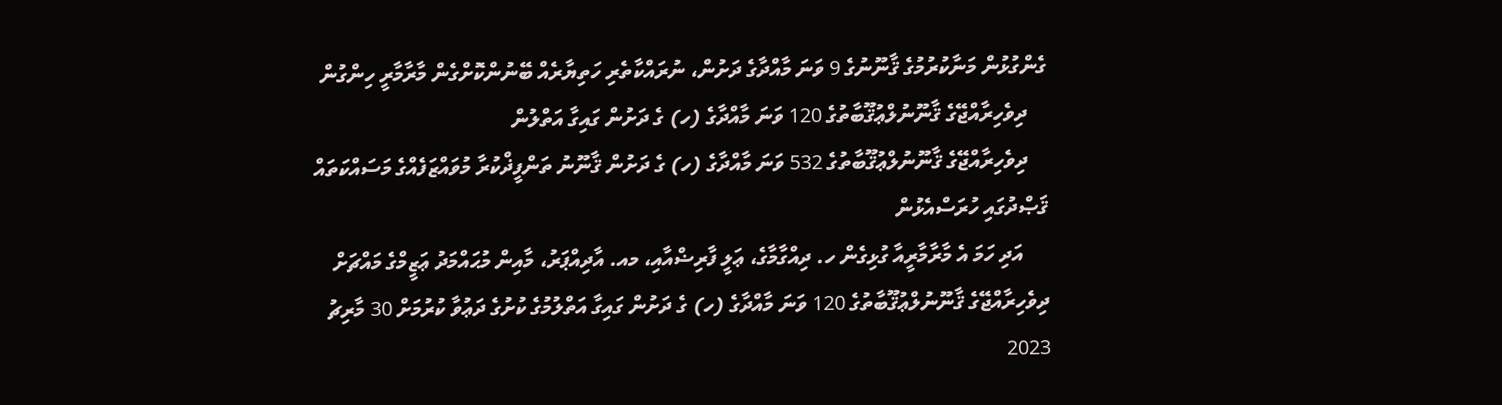ގެންގުޅުން މަނާކުރުމުގެ ޤާނޫނުގެ 9 ވަނަ މާއްދާގެ ދަށުން، ނުރައްކާތެރި ހަތިޔާރެއް ބޭނުންކޮށްގެން މާރާމާރީ ހިންގުން
    ދިވެހިރާއްޖޭގެ ޤާނޫނުލްޢުޤޫބާތުގެ 120 ވަނަ މާއްދާގެ (ހ) ގެ ދަށުން ގައިގާ އަތްލުން
    ދިވެހިރާއްޖޭގެ ޤާނޫނުލްޢުޤޫބާތުގެ 532 ވަނަ މާއްދާގެ (ހ) ގެ ދަށުން ޤާނޫނު ތަންފީޛްކުރާ މުވައްޒަފެއްގެ މަސައްކަތައް ޤަޞްދުގައި ހުރަސްއެޅުން
     އަދި ހަމަ އެ މާރާމާރީއާ ގުޅިގެން ހ. ދިއްގާމާގެ، ޢަލީ ފާރިޟްއާއި، މއ. އާދިއްޕަރު، މާއިން މުޙައްމަދު ޢަޒީމްގެ މައްޗަށް ދިވެހިރާއްޖޭގެ ޤާނޫނުލްޢުޤޫބާތުގެ 120 ވަނަ މާއްދާގެ (ހ) ގެ ދަށުން ގައިގާ އަތްލުމުގެ ކުށުގެ ދަޢުވާ ކުރުމަށް 30 މާރިޗު 2023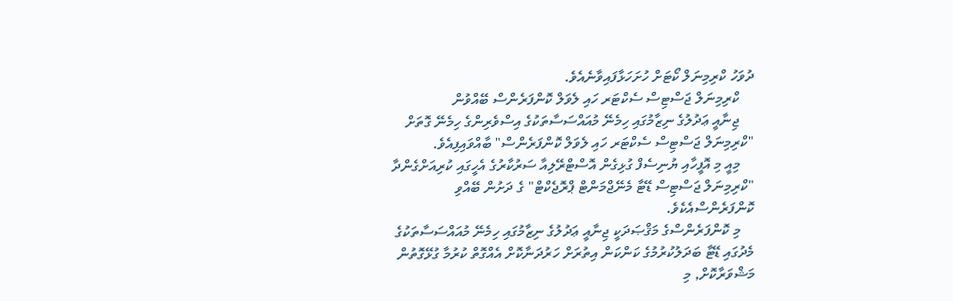ދުވަހު ކްރިމިނަލް ކޯޓަށް ހުށަހަޅާފައިވާނެއެވެ.
    ކްރިމިނަލް ޖަސްޓިސް ސެކްޓަރ ހައި ލެވަލް ކޮންފަރެންސް ބޭއްވުން
    ޖިނާއީ ޢަދުލުގެ ނިޒާމުގައި ހިމެނޭ މުއައްސަސާތަކުގެ އިސްވެރިންގެ ހިމެނޭ ގޮތަށް "ކްރިމިނަލް ޖަސްޓިސް ސެކްޓަރ ހައި ލެވަލް ކޮންފަރެންސް" ބާއްވައިފިއެވެ.
    މިއީ މި އޮފީހާއި ޔުނިސެފް ގުޅިގެން އޮސްޓްރޭލިއާ ސަރުކާރުގެ އެހީގައި ކުރިއަށްގެންދާ "ކްރިމިނަލް ޖަސްޓިސް ޑޭޓާ މެނޭޖްމަންޓް ޕްރޮޖެކްޓް" ގެ ދަށުން ބޭއްވި ކޮންފަރެންސްއެކެވެ.
    މި ކޮންފަރެންސްގެ މަޤްޞަދަކީ ޖިނާއީ ޢަދުލުގެ ނިޒާމުގައި ހިމެނޭ މުއައްސަސާތަކުގެ މެދުގައި ޑޭޓާ ބަދަލުކުރުމުގެ ކަންކަން އިތުރަށް ހަރުދަނާކޮށް އެއްގޮތް ކުރުމާ ގުޅޭގޮތުން މަޝްވަރާކޮށް, މި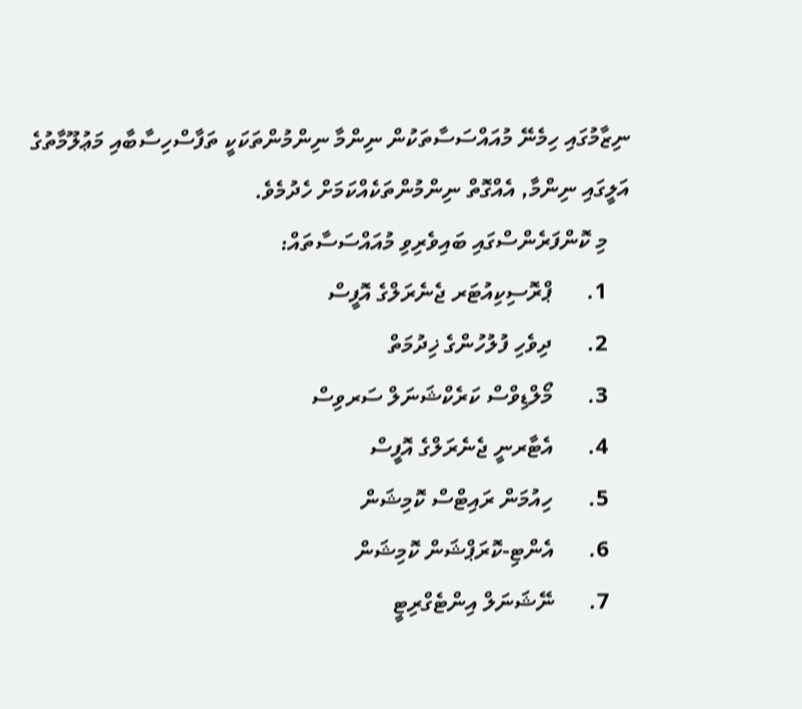ނިޒާމުގައި ހިމެނޭ މުއައްސަސާތަކުން ނިންމާ ނިންމުންތަކަކީ ތަފާސްހިސާބާއި މަޢުލޫމާތުގެ އަލީގައި ނިންމާ, އެއްގޮތް ނިންމުންތަކެއްކަމަށް ހެދުމެވެ.
    މި ކޮންފަރެންސްގައި ބައިވެރިވި މުއައްސަސާތައް:
    1.      ޕްރޮސިކިއުޓަރ ޖެނެރަލްގެ އޮފީސް
    2.      ދިވެހި ފުލުހުންގެ ޚިދުމަތް
    3.      މޯލްޑިވްސް ކަރެކްޝަނަލް ސަރވިސް
    4.      އެޓާރނީ ޖެނެރަލްގެ އޮފީސް
    5.      ހިއުމަން ރައިޓްސް ކޮމިޝަން
    6.      އެންޓި-ކޮރަޕްޝަން ކޮމިޝަން
    7.      ނޭޝަނަލް އިންޓެގްރިޓީ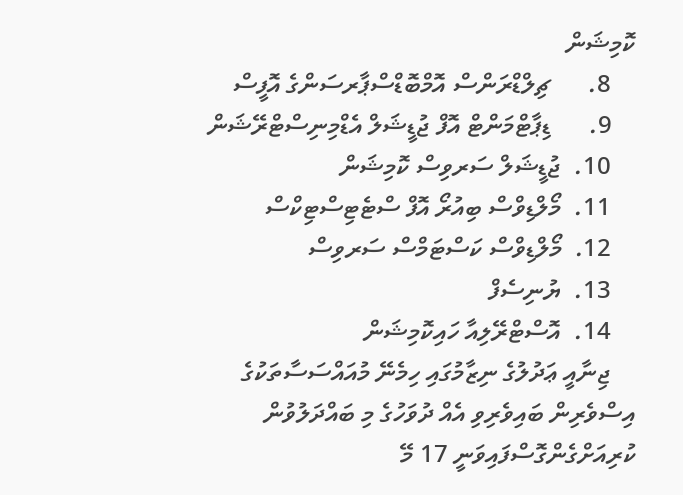ކޮމިޝަން
    8.      ޗިލްޑްރަންސް އޮމްބޮޑްސްޕާރސަންގެ އޮފީސް
    9.      ޑިޕާޓްމަންޓް އޮފް ޖުޑީޝަލް އެޑްމިނިސްޓްރޭޝަން
    10.  ޖުޑީޝަލް ސަރވިސް ކޮމިޝަން
    11.  މޯލްޑިވްސް ބިއުރޯ އޮފް ސްޓެޓިސްޓިކްސް
    12.  މޯލްޑިވްސް ކަސްޓަމްސް ސަރވިސް
    13.  ޔުނިސެފް
    14.  އޮސްޓްރޭލިއާ ހައިކޮމިޝަން
    ޖިނާއީ ޢަދުލުގެ ނިޒާމުގައި ހިމެނޭ މުއައްސަސާތަކުގެ އިސްވެރިން ބައިވެރިވި އެއް ދުވަހުގެ މި ބައްދަލުވުން ކުރިއަށްގެންގޮސްފައިވަނީ 17 މޭ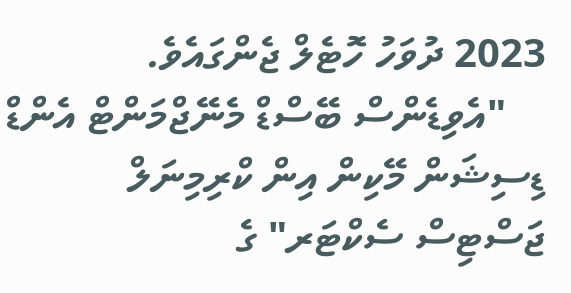2023 ދުވަހު ހޮޓެލް ޖެންގައެވެ.
    "އެވިޑެންސް ބޭސްޑް މެނޭޖްމަންޓް އެންޑް ޑިސިޝަން މޭކިން އިން ކްރިމިނަލް ޖަސްޓިސް ސެކްޓަރ" ގެ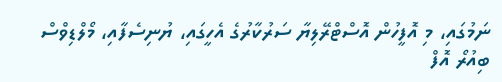ނަމުގައި، މި އޮފީހުން އޮސްޓްރޭލިޔާ ސަރުކާރުގެ އެހީގައި، ޔުނިސެފާއި، މޯލްޑިވްސް ބިއުރޯ އޮފް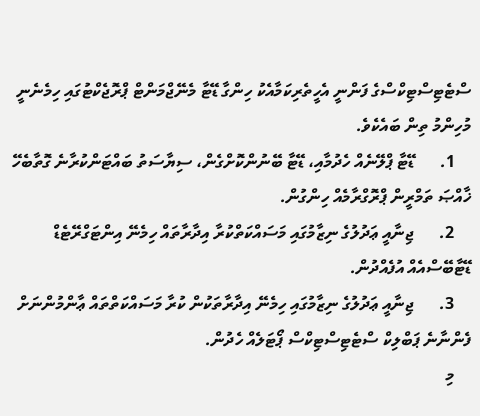ސްޓެޓިސްޓިކްސްގެ ފަންނީ އެހީތެރިކަމާއެކު ހިންގާ ޑޭޓާ މެނޭޖްމަންޓް ޕްރޮޖެކްޓުގައި ހިމެނެނީ މުހިންމު ތިން ބައެކެވެ.
    1.      ޑޭޓާ ޕްލޭނެއް ހެދުމާއި، ޑޭޓާ ބޭނުންކޮށްގެން، ސިޔާސަތު ބައްޓަންކުރާނެ ގޮތާބެހޭ ޚާއްޞަ ތަމްރީން ޕްރޮގްރާމެއް ހިންގުން.
    2.      ޖިނާއީ ޢަދުލުގެ ނިޒާމުގައި މަސައްކަތްކުރާ އިދާރާތައް ހިމެނޭ އިންޓަގްރޭޓެޑް ޑޭޓާބޭސްއެއް އުފެއްދުން.
    3.      ޖިނާއީ ޢަދުލުގެ ނިޒާމުގައި ހިމެނޭ އިދާރާތަކުން ކުރާ މަސައްކަތްތައް ޢާންމުންނަށް ފެންނާނެ ޕަބްލިކް ސްޓެޓިސްޓިކްސް ޕޯޓަލެއް ހެދުން.
    މި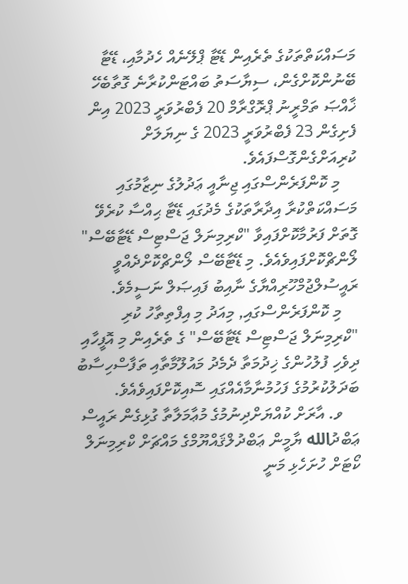މަސައްކަތްތަކުގެ ތެރެއިން ޑޭޓާ ޕްލޭނެއް ހެދުމާއި، ޑޭޓާ ބޭނުންކޮށްގެން، ސިޔާސަތު ބައްޓަންކުރާނެ ގޮތާބެހޭ ޚާއްޞަ ތަމްރީނު ޕްރޮގްރާމް 20 ފެބްރުވަރީ 2023 އިން ފެށިގެން 23 ފެބްރުވަރީ 2023 ގެ ނިޔަލަށް ކުރިއަށްގެންގޮސްފައެވެ.
    މި ކޮންފަރެންސްގައި ޖިނާއީ ޢަދުލުގެ ނިޒާމުގައި މަސައްކަތްކުރާ އިދާރާތަކުގެ މެދުގައި ޑޭޓާ ޙިއްސާ ކުރެވޭ ގޮތަށް ފަރުމާކޮށްފައިވާ "ކްރިމިނަލް ޖަސްޓިސް ޑޭޓާބޭސް" ލޯންޗްކޮށްފައިވެއެވެ. މި ޑޭޓާބޭސް ލޯންޗްކޮށްދެއްވީ ރައީސުލްޖުމްހޫރިއްޔާގެ ނާއިބު ފައިޞަލް ނަސީމެވެ.
    މި ކޮންފަރެންސްގައި, މިއަދު މި އިފްތިތާހު ކުރި "ކްރިމިނަލް ޖަސްޓިސް ޑޭޓާބޭސް" ގެ ތެރެއިން މި އޮފީހާއި ދިވެހި ފުލުހުންގެ ޚިދުމަތާ ދެމެދު މައުލޫމާތާއި ތަފާސްހިސާބު ބަދަލުކުރުމުގެ ފަހުމުނާމާއެއްގައި ސޮއިކޮށްފައިވެއެވެ.
    ވ. އާރަށް ކުއްޔަށްދިނުމުގެ މުޢާމަލާތާ ގުޅިގެން ރައީސް ޢަބްދުالله ޔާމީން ޢަބްދުލްޤައްޔޫމްގެ މައްޗަށް ކްރިމިނަލް ކޯޓަށް ހުށަހެޅި މަނީ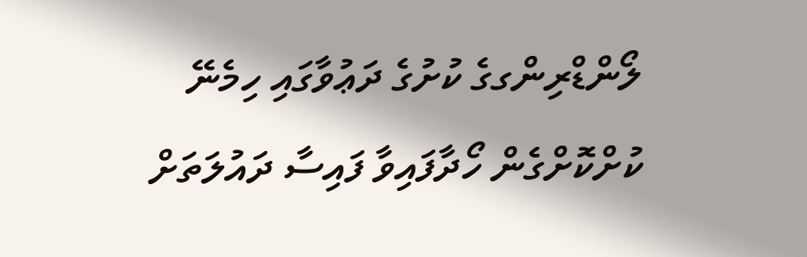ލޯންޑްރިންގގެ ކުށުގެ ދަޢުވާގައި ހިމެނޭ ކުށްކޮށްގެން ހޯދާފައިވާ ފައިސާ ދައުލަތަށް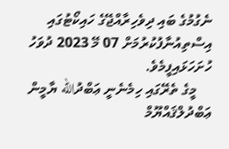ނެގުމުގެ ބައި ދިވެހިރާއްޖޭގެ ހައިކޯޓުގައި އިސްތިއުނާފުކުރުމަށް 07 މޭ 2023 ދުވަހު ހުށަހަޅައިފީމެވެ.
    މީގެ ތެރޭގައި ހިމެނެނީ ޢަބްދުالله ޔާމީން ޢަބްދުލްޤައްޔޫމް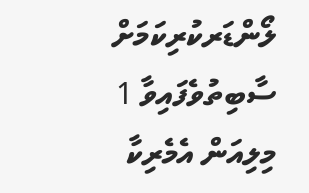ލޯންޑަރކުރިކަމަށް ސާބިތުވެފައިވާ 1 މިލިއަން އެމެރިކާ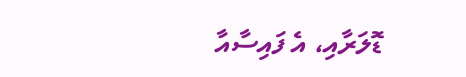ޑޮލަރާއި، އެ ފައިސާއާ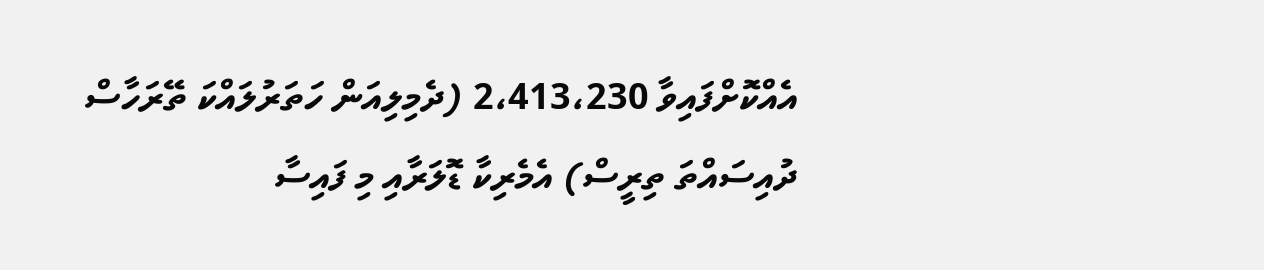އެއްކޮށްފައިވާ 2،413،230 (ދެމިލިއަން ހަތަރުލައްކަ ތޭރަހާސް ދުއިސައްތަ ތިރީސް) އެމެރިކާ ޑޮލަރާއި މި ފައިސާ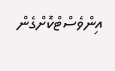އިންވެސްޓްކޮށްގެން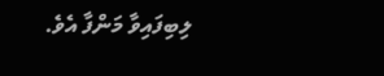ލިބިފައިވާ މަންފާ އެވެ.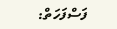ފަސްފަހަތް: